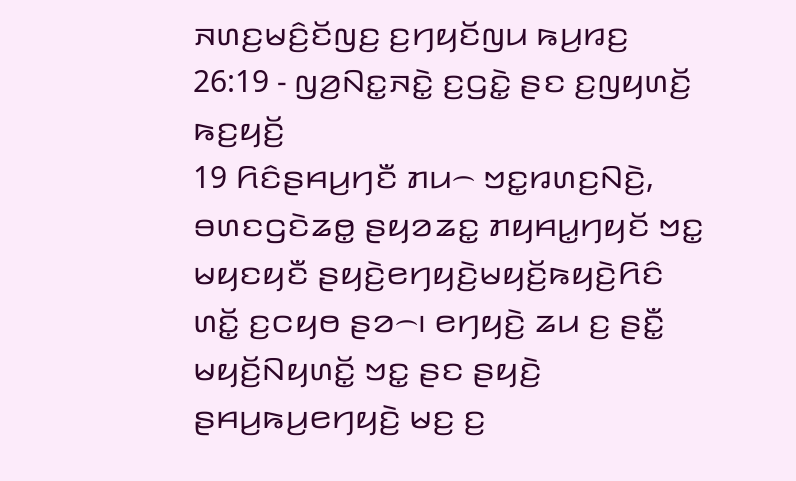ꤏꤛꤢ꤬ꤗꤢꤨ꤬ꤢꤩꤜꤢ꤬ ꤢ꤬ꤚꤟꤢꤩꤜꤣ ꤒꤣ꤬ꤙꤢ꤬ 26:19 - ꤜꤤ꤬ꤡꤢ꤭ꤏꤢꤧ꤭ ꤢ꤬ꤞꤢꤧ꤭ ꤔꤢ ꤢ꤬ꤜꤟꤛꤢꤩ꤬ ꤒꤢ꤬ꤟꤢꤩ꤬
19 ꤖꤢꤨꤔꤌꤣ꤬ꤚꤢꤪ ꤊꤣ꤮ ꤠꤢ꤭ꤙꤛꤢ꤬ꤡꤢꤧ꤬, ꤋꤛꤢꤞꤢꤧꤘꤥ꤭ ꤔꤟꤤꤘꤢ꤭ ꤊꤟꤌꤣ꤭ꤚꤟꤢꤩ ꤠꤢ꤭ ꤗꤟꤢꤟꤢꤪ ꤔꤟꤢꤧ꤬ꤕꤚꤟꤢꤧ꤬ꤗꤟꤢꤩ꤬ꤒꤟꤢꤧ꤬ꤖꤢꤨ ꤛꤢꤩ꤭ ꤢ꤬ꤍꤟꤥ ꤔꤤ꤮꤯ ꤕꤚꤟꤢꤧ꤬ ꤘꤣ ꤢ꤬ ꤔꤢꤪ꤭ ꤗꤟꤢꤩ꤬ꤡꤟꤛꤢꤩ꤭ ꤠꤢ꤭ ꤔꤢ ꤔꤟꤢꤧ꤬ ꤔꤌꤣ꤬ꤒꤣ꤬ꤕꤚꤟꤢꤧ꤬ ꤗꤢ꤬ ꤢ꤬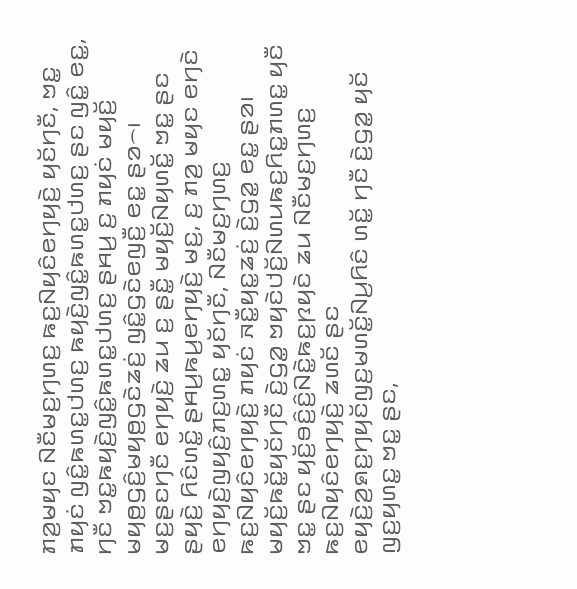ꤊꤤ꤬ꤗꤟꤢ ꤡꤢꤪꤗꤢ꤬ꤚꤛꤢ꤬ ꤒꤢ꤬ꤡꤟꤢꤨꤕꤚꤟꤢꤧ꤬ ꤟꤢꤩꤚꤢꤪ, ꤠꤢ꤭ ꤊꤟꤢꤦ ꤜꤢꤨ꤭ꤒꤛꤢ꤭ꤓꤛꤢ꤬ ꤒꤟꤢꤧ꤬ꤜꤢꤨ꤭ꤒꤛꤢ꤭ꤓꤛꤢ꤬ ꤔꤢ ꤜꤢꤨ꤭ ꤕꤢ꤭, ꤚꤢꤪ ꤠꤢ꤭ꤒꤟꤢꤧ꤬ꤜꤢꤨ꤭ꤒꤛꤢ꤭ꤓꤛꤢ꤬ ꤔꤌꤣ꤬ ꤢ꤬ ꤊꤟꤢꤦ ꤗꤟꤢꤩ꤬ ꤗꤟꤥ꤬ꤞꤢꤨ꤬ꤗꤟꤥ꤬ꤞꤢꤧꤘꤢꤦ꤬ ꤜꤢꤨ꤭ꤞꤢꤧꤕꤜꤢꤪ꤬ ꤕꤢ꤭ ꤔꤤ꤮꤯ ꤗꤢ꤬ꤔꤢꤚꤢꤪ ꤕꤚꤟꤢꤧ꤬ ꤘꤣ ꤢ꤬ ꤔꤢꤪ꤭ ꤗꤟꤢꤩ꤬ꤡꤟꤛꤢꤩ꤭ ꤠꤢ꤭ ꤔꤢ ꤔꤟꤢꤧ꤬ ꤖꤢꤨꤛꤢꤩ꤭ ꤔꤌꤣ꤬ꤒꤣ꤬ꤕꤚꤟꤢꤧ꤬ ꤗꤢ꤬, ꤢ꤬ ꤊꤤ꤬ ꤗꤟꤢ ꤕꤚꤢꤧ ꤕꤚꤟꤢꤧ꤬ꤜꤟꤢꤨ꤬ꤊꤢ꤬ꤛꤢ꤭ ꤟꤢꤩꤚꤢꤪ, ꤡꤢꤪꤗꤢ꤬ꤚꤛꤢ꤬ ꤒꤢ꤬ꤡꤟꤢꤨꤕꤚꤟꤢꤧ꤬ ꤊꤟꤢꤦ ꤏꤢꤪ꤭ꤟꤢ꤭ꤘꤢꤦ꤬ ꤢꤧ꤬ꤞꤤ꤭ ꤕꤢ꤭ ꤔꤤ꤯ ꤗꤟꤢꤩ꤬ꤒꤢꤩ꤭ꤟꤢꤩꤚꤢꤪ ꤢꤧ꤬ꤞꤤ꤭ ꤠꤟꤢꤧꤓꤢꤩ꤬ꤡꤛꤣꤒꤢ꤬ꤖꤢ꤭ꤊꤛꤢ꤭ ꤟꤢꤪ ꤠꤢ꤭ ꤔꤢ ꤟꤢꤩ꤬ꤋꤢꤨ꤬ꤢꤨ꤬ꤡꤢꤧ꤭ꤒꤢ꤬ꤐꤟꤢꤧ ꤘꤣ ꤡꤢꤪꤗꤢ꤬ꤚꤛꤢ꤬ ꤒꤢ꤬ꤡꤟꤢꤨꤕꤚꤟꤢꤧ꤬ ꤘꤛꤢꤩ ꤔꤢ ꤕꤟꤢꤧ꤬ꤤ꤬ꤎꤢ꤬ꤚꤟꤢꤩꤜꤢ꤬ꤗꤛꤢꤩ꤭ꤡꤣ꤬ꤖꤢꤨ ꤛꤢꤩ꤭ ꤚꤢꤪ ꤢꤧ꤬ꤞꤤ꤭ ꤟꤢꤩ ꤜꤢ꤬ꤟꤛꤢ꤭ ꤠꤢ꤭ ꤔꤢ,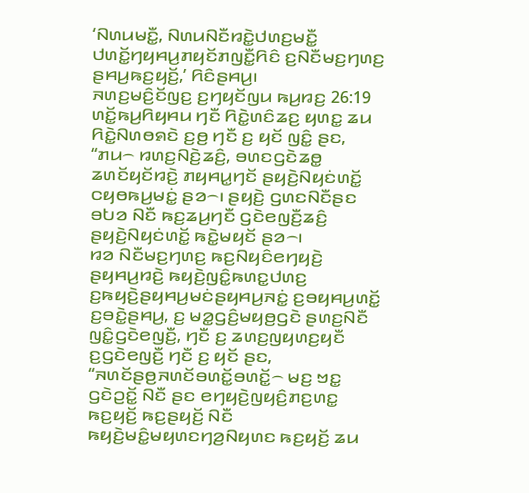‘ꤡꤛꤣꤗꤢꤪ꤭, ꤡꤛꤣꤡꤢꤪꤙꤢꤧ꤭ꤓꤛꤢ꤬ꤗꤢꤪ꤭ ꤓꤛꤢꤩ꤭ꤚꤟꤌꤣ꤬ꤊꤟꤢꤩꤊꤜꤢꤪ꤭ꤖꤢꤨ ꤢ꤬ꤡꤢꤪꤗꤢ꤬ꤚꤛꤢ꤬ ꤔꤌꤣ꤬ꤒꤢ꤬ꤟꤢꤩ꤬,’ ꤖꤢꤨꤔꤌꤣ꤬꤯
ꤏꤛꤢ꤬ꤗꤢꤨ꤬ꤢꤩꤜꤢ꤬ ꤢ꤬ꤚꤟꤢꤩꤜꤣ ꤒꤣ꤬ꤙꤢ꤬ 26:19
ꤛꤢꤩ꤭ꤒꤣ꤬ꤖꤟꤌꤣ ꤚꤢꤪ ꤖꤢꤧ꤭ꤛꤢꤨꤘꤢ꤬ ꤟꤛꤢ꤭ ꤘꤣ ꤖꤢꤧ꤭ꤡꤛꤥꤎꤢꤧ ꤢ꤬ꤥ꤬ ꤚꤢꤪ ꤢ꤬ ꤟꤢꤩ ꤜꤢꤨ꤭ ꤔꤢ, “ꤊꤣ꤮ ꤙꤛꤢ꤬ꤡꤢꤧ꤬ꤘꤢꤨ꤬, ꤋꤛꤢꤞꤢꤧꤘꤥ꤭ ꤘꤛꤢꤩꤟꤢꤩꤙꤢꤧ꤬ ꤊꤟꤌꤣ꤭ꤚꤢꤩ ꤔꤟꤢꤧ꤬ꤡꤟꤢꤦꤛꤢꤩ꤭ ꤍꤟꤥꤒꤣ꤬ꤗꤢꤦ꤭ ꤔꤤ꤮꤯ ꤔꤟꤢꤧ꤬ ꤞꤛꤢꤡꤢꤪꤔꤢ ꤋꤝꤤ ꤡꤢꤪ ꤒꤢ꤬ꤘꤣ꤬ꤚꤢꤪ ꤞꤢꤧꤕꤜꤢꤪ꤬ꤘꤢꤨ꤬ ꤔꤟꤢꤧ꤬ꤡꤟꤢꤦꤛꤢꤩ꤭ ꤒꤢꤧ꤭ꤗꤟꤢꤩ ꤔꤤ꤮꤯
ꤙꤤ ꤡꤢꤪꤗꤢ꤬ꤚꤛꤢ꤬ ꤒꤢ꤬ꤡꤟꤢꤨꤕꤚꤟꤢꤧ꤬ ꤔꤟꤌꤣ꤬ꤙꤢꤧ꤬ ꤒꤟꤢꤧ꤬ꤜꤢꤨ꤭ꤒꤛꤢ꤭ꤓꤛꤢ꤬ ꤢ꤬ꤒꤟꤢꤧ꤬ꤔꤟꤌꤣ꤬ꤗꤢꤦꤔꤟꤌꤣ꤬ꤏꤢꤦ꤭ ꤢ꤬ꤋꤟꤌꤣ꤬ꤛꤢꤩ꤭ ꤢ꤬ꤋꤢꤧ꤭ꤔꤌꤣ꤬, ꤢ꤬ ꤗꤤ꤭ꤞꤢꤨ꤬ꤗꤟꤥ꤬ꤞꤢꤧ ꤔꤛꤢ꤬ꤡꤢꤪ ꤜꤢꤨ꤭ꤞꤢꤧꤕꤜꤢꤪ꤬, ꤚꤢꤪ ꤢ꤬ ꤘꤛꤢ꤬ꤜꤟꤛꤢ꤬ꤟꤢꤪ ꤢ꤬ꤞꤢꤧꤕꤜꤢꤪ꤬ ꤚꤢꤪ ꤢ꤬ ꤟꤢꤩ ꤔꤢ, “ꤏꤛꤢꤩꤔꤥ꤬ꤏꤛꤢꤩꤋꤛꤢꤩ꤭ꤋꤛꤢꤩ꤭꤮ ꤗꤢ꤬ ꤠꤢ꤭ ꤞꤢꤧꤑꤢꤩ꤭ ꤡꤢꤪ ꤔꤢ ꤕꤚꤟꤢꤧ꤬ꤜꤟꤢꤨ꤬ꤊꤢ꤬ꤛꤢ꤭ ꤒꤢ꤬ꤟꤢꤩ꤬ ꤒꤢ꤬ꤔꤟꤢꤩ꤬ ꤡꤢꤪ ꤒꤟꤢꤧ꤬ꤗꤢꤨ꤭ꤗꤟꤛꤢꤚꤤ꤬ꤡꤟꤛꤢ ꤒꤢ꤬ꤟꤢꤩ꤬ ꤘꤣ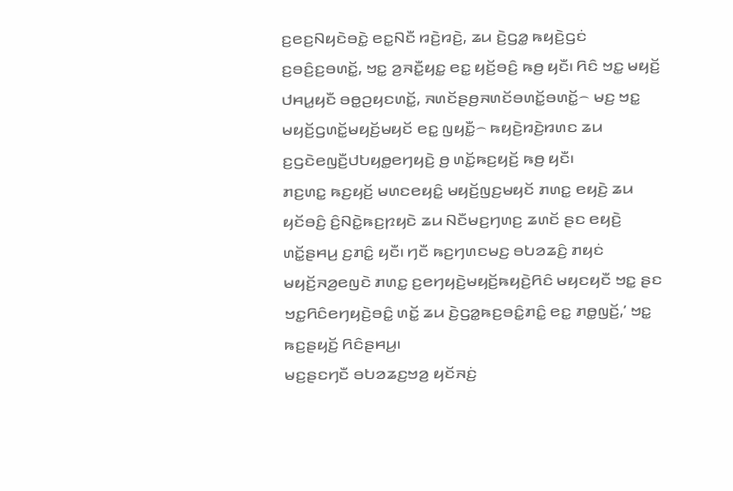ꤢ꤬ꤕꤢ꤬ꤡꤟꤢꤧꤋꤢꤧ꤭ ꤕꤢ꤭ꤡꤢꤪ ꤙꤢꤧ꤬ꤙꤢꤧ꤬, ꤘꤣ ꤢꤧ꤬ꤞꤤ꤭ ꤒꤟꤢꤧ꤬ꤞꤢꤦ ꤢ꤬ꤋꤢꤨ꤬ꤢ꤬ꤋꤛꤢꤩ꤭, ꤠꤢ꤭ ꤤ꤬ꤏꤢꤪ꤭ꤟꤢ꤭ ꤕꤢ꤭ ꤟꤢꤩ꤬ꤋꤢꤨ꤬ ꤒꤥ꤬ ꤟꤢꤪ꤯ ꤖꤢꤨ ꤠꤢ꤭ ꤗꤟꤢꤩ꤬ ꤓꤌꤣ꤭ꤟꤢꤪ ꤋꤥ꤭ꤑꤟꤢꤛꤢꤩ꤭, ꤏꤛꤢꤩꤔꤥ꤬ꤏꤛꤢꤩꤋꤛꤢꤩ꤭ꤋꤛꤢꤩ꤭꤮ ꤗꤢ꤬ ꤠꤢ꤭ ꤗꤟꤢꤩ꤬ꤞꤛꤢꤩ꤭ꤗꤟꤢꤩ꤬ꤗꤟꤢꤩ ꤕꤢ꤭ ꤜꤟꤢꤪ꤭꤮ ꤒꤟꤢꤧ꤬ꤙꤢꤧ꤬ꤙꤛꤢ ꤘꤣ ꤢ꤬ꤞꤢꤧꤕꤜꤢꤪ꤬ꤓꤝꤟꤥ꤭ꤕꤚꤟꤢꤧ꤬ ꤥ꤬ ꤛꤢꤩ꤭ꤒꤢ꤬ꤟꤢꤩ꤬ ꤒꤥ꤬ ꤟꤢꤪ꤯
ꤊꤢ꤬ꤛꤢ꤭ ꤒꤢ꤬ꤟꤢꤩ꤬ ꤗꤛꤢꤕꤟꤢꤨ꤭ ꤗꤟꤢꤩ꤬ꤜꤢ꤬ꤗꤟꤢꤩ ꤊꤛꤢ꤭ ꤕꤟꤢꤧ꤬ ꤘꤣ ꤟꤢꤩꤋꤢꤨ꤬ ꤢꤨ꤬ꤡꤢꤧ꤭ꤒꤢ꤬ꤐꤟꤢꤧ ꤘꤣ ꤡꤢꤪꤗꤢ꤬ꤚꤛꤢ꤬ ꤘꤛꤢꤩ ꤔꤢ ꤕꤟꤢꤧ꤬ ꤛꤢꤩ꤭ꤔꤌꤣ꤬ ꤢ꤬ꤊꤢꤨ꤭ ꤟꤢꤪ꤯ ꤚꤢꤪ ꤒꤢ꤬ꤚꤛꤢꤗꤢ꤬ ꤋꤝꤤꤘꤢꤨ꤬ ꤊꤟꤢꤦ ꤗꤟꤢꤩ꤬ꤏꤤ꤬ꤕꤜꤢꤧ ꤊꤛꤢ꤭ ꤢ꤬ꤕꤚꤟꤢꤧ꤬ꤗꤟꤢꤩ꤬ꤒꤟꤢꤧ꤬ꤖꤢꤨ ꤗꤟꤢꤟꤢꤪ ꤠꤢ꤭ ꤔꤢ ꤠꤢ꤭ꤖꤢꤨꤕꤚꤟꤢꤧ꤬ꤋꤢꤨ꤭ ꤛꤢꤩ꤭ ꤘꤣ ꤢꤧ꤬ꤞꤤ꤭ꤒꤢ꤬ꤋꤢꤨ꤭ꤊꤢꤨ꤭ ꤕꤢ꤭ ꤊꤥ꤭ꤜꤢꤩ꤬,’ ꤠꤢ꤭ ꤒꤢ꤬ꤔꤟꤢꤩ꤬ ꤖꤢꤨꤔꤌꤣ꤬꤯
ꤗꤢ꤬ꤔꤢꤚꤢꤪ ꤋꤝꤤꤘꤢ꤬ꤠꤤ꤬ ꤟꤢꤩꤏꤢꤦ꤬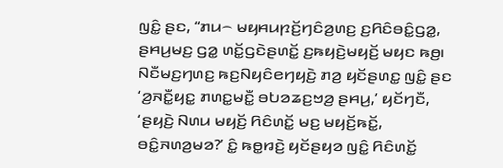ꤜꤢꤨ꤭ ꤔꤢ, “ꤊꤣ꤮ ꤗꤟꤌꤣꤐꤢꤩ꤬ꤚꤢꤨꤤ꤬ꤛꤢ꤬ ꤢ꤬ꤖꤢꤨꤋꤢꤨ꤭ꤞꤤ꤭, ꤔꤌꤣ꤬ꤗꤢ꤬ ꤞꤤ꤭ ꤛꤢꤩ꤭ꤞꤢꤧꤔꤛꤢꤩ꤭ ꤢ꤬ꤒꤟꤢꤧ꤬ꤗꤟꤢꤩ꤬ ꤗꤟꤢ ꤒꤥ꤬꤯ ꤡꤢꤪꤗꤢ꤬ꤚꤛꤢ꤬ ꤒꤢ꤬ꤡꤟꤢꤨꤕꤚꤟꤢꤧ꤬ ꤊꤤ꤬ ꤟꤢꤩꤔꤛꤢ꤭ ꤜꤢꤨ꤭ ꤔꤢ ‘ꤤ꤬ꤏꤢꤪ꤭ꤟꤢ꤭ ꤊꤛꤢ꤭ꤗꤢꤪ꤭ ꤋꤝꤤꤘꤢ꤬ꤠꤤ꤬ ꤔꤌꤣ꤬,’ ꤟꤢꤩꤚꤢꤪ, ‘ꤔꤟꤢꤧ꤬ ꤡꤛꤣ ꤗꤟꤢꤩ꤬ ꤖꤢꤨꤛꤢꤩ꤭ ꤗꤢ꤬ ꤗꤟꤢꤩ꤬ꤒꤢꤩ꤭, ꤋꤢꤨ꤭ꤏꤛꤤ꤬ꤗꤤ?’ ꤢꤨ꤭ ꤒꤥ꤭ꤙꤢꤧ꤬ ꤟꤢꤩꤔꤟꤤ ꤜꤢꤨ꤭ ꤖꤢꤨꤛꤢꤩ꤭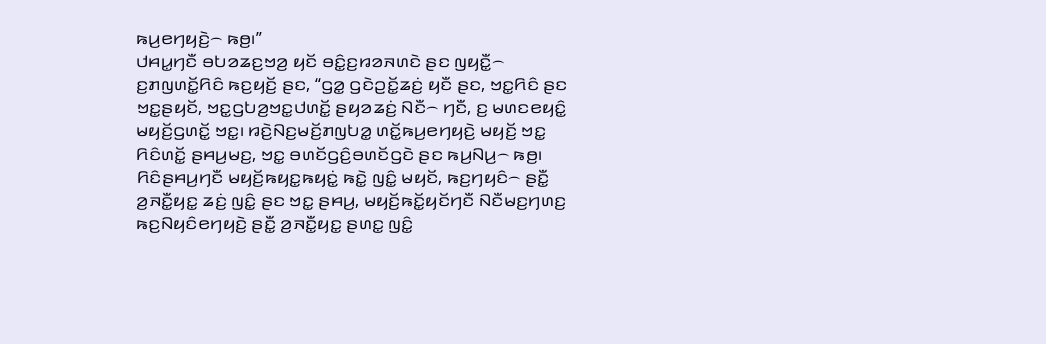ꤒꤣ꤬ꤕꤚꤟꤢꤧ꤬꤮ ꤒꤥ꤬꤯”
ꤓꤌꤣ꤭ꤚꤢꤪ ꤋꤝꤤꤘꤢ꤬ꤠꤤ꤬ ꤟꤢꤩ ꤋꤢꤨ꤭ꤢ꤬ꤙꤤꤏꤛꤢꤧ ꤔꤢ ꤜꤟꤢꤪ꤭꤮ ꤢ꤬ꤊꤜꤛꤢꤩ꤭ꤖꤢꤨ ꤒꤢ꤬ꤟꤢꤩ꤬ ꤔꤢ, “ꤞꤤ꤭ ꤞꤢꤧꤑꤢꤩ꤭ꤘꤢꤦ꤬ ꤟꤢꤪ ꤔꤢ, ꤠꤢ꤭ꤖꤢꤨ ꤔꤢ ꤠꤢ꤭ꤔꤟꤢꤩ, ꤠꤢ꤭ꤞꤝꤤ꤬ꤠꤢ꤭ꤓꤛꤢꤩ꤭ ꤔꤟꤤꤘꤢꤦ꤬ ꤡꤢꤪ꤮ ꤚꤢꤪ, ꤢ꤬ ꤗꤛꤢꤕꤟꤢꤨ꤭ ꤗꤟꤢꤩ꤬ꤞꤛꤢꤩ꤭ ꤠꤢ꤭꤯ ꤙꤢꤧ꤬ꤡꤢ꤬ꤗꤢꤩ꤬ꤊꤜꤝꤤ꤭ ꤛꤢꤩ꤭ꤒꤣ꤬ꤕꤚꤟꤢꤧ꤬ ꤗꤟꤢꤩ꤬ ꤠꤢ꤭ ꤖꤢꤨꤛꤢꤩ꤭ ꤔꤌꤣ꤬ꤗꤢ꤬, ꤠꤢ꤭ ꤋꤛꤢꤩꤞꤢꤨ꤬ꤋꤛꤢꤩꤞꤢꤧ ꤔꤢ ꤒꤣ꤬ꤡꤣ꤬꤮ ꤒꤥ꤬꤯ ꤖꤢꤨꤔꤌꤣ꤬ꤚꤢꤪ ꤗꤟꤢꤩ꤬ꤒꤟꤢ꤭ꤒꤟꤢꤦ꤭ ꤒꤢꤧ꤭ ꤜꤢꤨ꤭ ꤗꤟꤢꤩ, ꤒꤢ꤬ꤚꤟꤢꤨ꤮ ꤔꤢꤪ꤭ ꤤ꤬ꤏꤢꤪ꤭ꤟꤢ꤭ ꤘꤢꤦ꤬ ꤜꤢꤨ꤭ ꤔꤢ ꤠꤢ꤭ ꤔꤌꤣ꤬, ꤗꤟꤢꤩ꤬ꤒꤢꤩ꤭ꤟꤢꤩꤚꤢꤪ ꤡꤢꤪꤗꤢ꤬ꤚꤛꤢ꤬ ꤒꤢ꤬ꤡꤟꤢꤨꤕꤚꤟꤢꤧ꤬ ꤔꤢꤪ꤭ ꤤ꤬ꤏꤢꤪ꤭ꤟꤢ꤭ ꤔꤛꤢ꤭ ꤜꤢꤨ꤭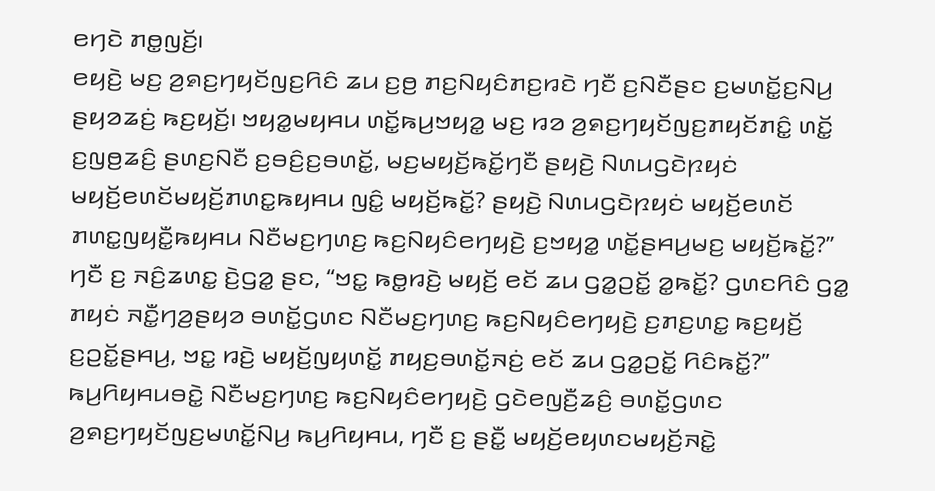ꤕꤚꤢꤧ ꤊꤥ꤭ꤜꤢꤩ꤬꤯
ꤕꤟꤢꤧ꤬ ꤗꤢ꤬ ꤤ꤬ꤎꤢ꤬ꤚꤟꤢꤩꤜꤢ꤬ꤖꤢꤨ ꤘꤣ ꤢ꤬ꤥ꤬ ꤊꤢ꤬ꤡꤟꤢꤨꤊꤢ꤬ꤙꤢꤧ ꤚꤢꤪ ꤢ꤬ꤡꤢꤪꤔꤢ ꤢ꤬ꤗꤛꤢꤩ꤭ꤢ꤬ꤡꤣ꤬ ꤔꤟꤤꤘꤢꤦ꤬ ꤒꤢ꤬ꤟꤢꤩ꤬꤯ ꤠꤟꤤ꤭ꤗꤟꤌꤣ ꤛꤢꤩ꤭ꤒꤣ꤬ꤠꤟꤤ꤭ ꤗꤢ꤬ ꤙꤤ ꤤ꤬ꤎꤢ꤬ꤚꤟꤢꤩꤜꤢ꤬ꤊꤟꤢꤩꤊꤢꤨ꤭ ꤛꤢꤩ꤭ ꤢ꤬ꤜꤥ꤬ꤘꤢꤨ꤬ ꤔꤛꤢ꤬ꤡꤢꤪ ꤢ꤬ꤋꤢꤨ꤬ꤢ꤬ꤋꤛꤢꤩ꤭, ꤗꤢ꤬ꤗꤟꤢꤩ꤬ꤒꤢꤩ꤭ꤚꤢꤪ ꤔꤟꤢꤧ꤬ ꤡꤛꤣꤞꤢꤧꤐꤟꤢꤦ ꤗꤟꤢꤩ꤬ꤕꤛꤢꤩꤗꤟꤢꤩ꤬ꤊꤛꤢ꤭ꤒꤟꤌꤣ ꤜꤢꤨ꤭ ꤗꤟꤢꤩ꤬ꤒꤢꤩ꤭? ꤔꤟꤢꤧ꤬ ꤡꤛꤣꤞꤢꤧꤐꤟꤢꤦ ꤗꤟꤢꤩ꤬ꤕꤛꤢꤩ ꤊꤛꤢ꤭ꤜꤟꤢꤪ꤭ꤒꤟꤌꤣ ꤡꤢꤪꤗꤢ꤬ꤚꤛꤢ꤬ ꤒꤢ꤬ꤡꤟꤢꤨꤕꤚꤟꤢꤧ꤬ ꤢ꤬ꤠꤟꤤ꤭ ꤛꤢꤩ꤭ꤔꤌꤣ꤬ꤗꤢ꤬ ꤗꤟꤢꤩ꤬ꤒꤢꤩ꤭?”
ꤚꤢꤪ ꤢ꤬ ꤏꤢꤨ꤬ꤘꤛꤢ꤭ ꤢꤧ꤬ꤞꤤ꤭ ꤔꤢ, “ꤠꤢ꤭ ꤒꤥ꤭ꤙꤢꤧ꤬ ꤗꤟꤢꤩ꤬ ꤕꤢꤩ ꤘꤣ ꤞꤤ꤭ꤑꤢꤩ꤭ ꤤ꤭ꤒꤢꤩ꤭? ꤞꤛꤢꤖꤢꤨ ꤞꤤ꤭ ꤊꤟꤢꤦ ꤏꤢꤪ꤭ꤚꤤ꤬ꤔꤟꤤ ꤋꤛꤢꤩ꤭ꤞꤛꤢ ꤡꤢꤪꤗꤢ꤬ꤚꤛꤢ꤬ ꤒꤢ꤬ꤡꤟꤢꤨꤕꤚꤟꤢꤧ꤬ ꤢ꤬ꤊꤢ꤬ꤛꤢ꤭ ꤒꤢ꤬ꤟꤢꤩ꤬ ꤢ꤬ꤑꤢꤩ꤭ꤔꤌꤣ꤬, ꤠꤢ꤭ ꤙꤢꤧ꤬ ꤗꤟꤢꤩ꤬ꤜꤟꤛꤢꤩ꤭ ꤊꤟꤢ꤬ꤋꤛꤢꤩ꤭ꤏꤢꤦ꤬ ꤕꤢꤩ ꤘꤣ ꤞꤤ꤭ꤑꤢꤩ꤭ ꤖꤢꤨꤒꤢꤩ꤭?”
ꤒꤣ꤬ꤖꤟꤌꤣꤋꤢꤧ꤭ ꤡꤢꤪꤗꤢ꤬ꤚꤛꤢ꤬ ꤒꤢ꤬ꤡꤟꤢꤨꤕꤚꤟꤢꤧ꤬ ꤞꤢꤧꤕꤜꤢꤪ꤬ꤘꤢꤨ꤬ ꤋꤛꤢꤩ꤭ꤞꤛꤢ ꤤ꤬ꤎꤢ꤬ꤚꤟꤢꤩꤜꤢ꤬ꤗꤛꤢꤩ꤭ꤡꤣ꤬ ꤒꤣ꤬ꤖꤟꤌꤣ, ꤚꤢꤪ ꤢ꤬ ꤔꤢꤪ꤭ ꤗꤟꤢꤩ꤬ꤕꤟꤛꤢꤗꤟꤢꤩ꤬ꤏꤢꤧ꤭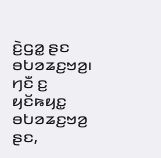ꤢꤧ꤬ꤞꤤ꤭ ꤔꤢ ꤋꤝꤤꤘꤢ꤬ꤠꤤ꤬꤯ ꤚꤢꤪ ꤢ꤬ ꤟꤢꤩꤒꤟꤢ꤭ ꤋꤝꤤꤘꤢ꤬ꤠꤤ꤬ ꤔꤢ,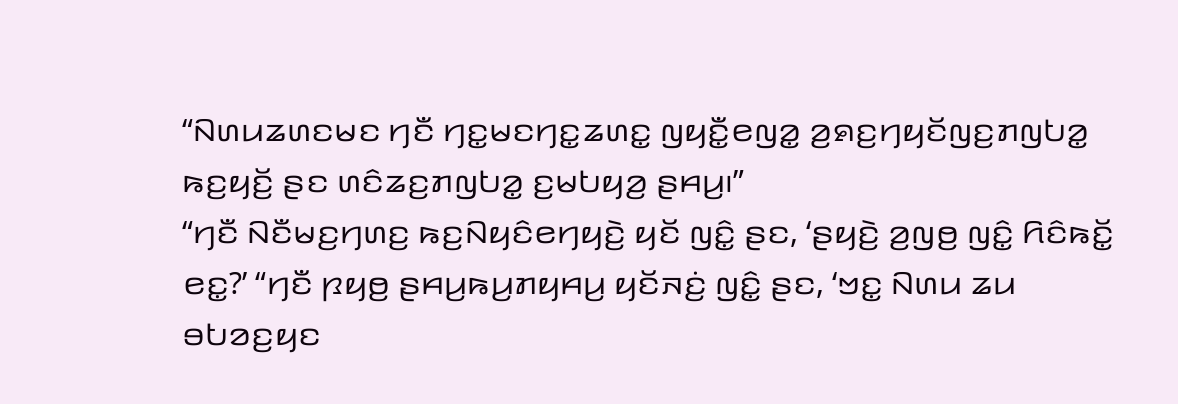“ꤡꤛꤣꤘꤛꤢꤗꤢ ꤚꤢꤪ ꤚꤢ꤭ꤗꤢꤚꤢ꤭ꤘꤛꤢ꤭ ꤜꤟꤢꤪ꤭ꤕꤜꤤ꤭ ꤤ꤬ꤎꤢ꤬ꤚꤟꤢꤩꤜꤢ꤬ꤊꤜꤝꤤ꤭ ꤒꤢ꤬ꤟꤢꤩ꤬ ꤔꤢ ꤛꤢꤨꤘꤢ꤬ꤊꤜꤝꤤ꤭ ꤢ꤬ꤗꤝꤟꤤ꤬ ꤔꤌꤣ꤬꤯”
“ꤚꤢꤪ ꤡꤢꤪꤗꤢ꤬ꤚꤛꤢ꤬ ꤒꤢ꤬ꤡꤟꤢꤨꤕꤚꤟꤢꤧ꤬ ꤟꤢꤩ ꤜꤢꤨ꤭ ꤔꤢ, ‘ꤔꤟꤢꤧ꤬ ꤤ꤬ꤜꤥ꤬ ꤜꤢꤨ꤭ ꤖꤢꤨꤒꤢꤩ꤭ ꤕꤢ꤭?’ “ꤚꤢꤪ ꤐꤟꤥ꤬ ꤔꤌꤣ꤬ꤒꤣ꤬ꤊꤟꤌꤣ꤬ ꤟꤢꤩꤏꤢꤦ꤬ ꤜꤢꤨ꤭ ꤔꤢ, ‘ꤠꤢ꤭ ꤡꤛꤣ ꤘꤣ ꤋꤝꤤꤢ꤬ꤟꤢ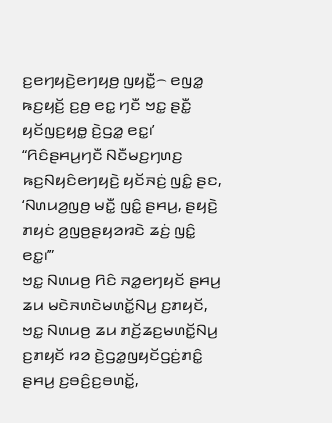ꤢ꤬ꤕꤚꤟꤢꤧ꤬ꤕꤚꤟꤥ꤬ ꤜꤟꤢꤪ꤭꤮ ꤕꤜꤤ꤭ ꤒꤢ꤬ꤟꤢꤩ꤬ ꤢ꤬ꤥ꤬ ꤕꤢ꤭ ꤚꤢꤪ ꤠꤢ꤭ ꤔꤢꤪ꤭ ꤟꤢꤩꤜꤢ꤬ꤟꤥ꤭ ꤢꤧ꤬ꤞꤤ꤭ ꤕꤢ꤭꤯’ “ꤖꤢꤨꤔꤌꤣ꤬ꤚꤢꤪ ꤡꤢꤪꤗꤢ꤬ꤚꤛꤢ꤬ ꤒꤢ꤬ꤡꤟꤢꤨꤕꤚꤟꤢꤧ꤬ ꤟꤢꤩꤏꤢꤦ꤬ ꤜꤢꤨ꤭ ꤔꤢ, ‘ꤡꤛꤣꤤ꤬ꤜꤥ꤬ ꤗꤢꤪ꤭ ꤜꤢꤨ꤭ ꤔꤌꤣ꤬, ꤔꤟꤢꤧ꤬ ꤊꤟꤢꤦ ꤤ꤬ꤜꤥ꤬ꤔꤟꤤꤙꤢꤧ ꤘꤢꤦ꤬ ꤜꤢꤨ꤭ ꤕꤢ꤭꤯’”
ꤠꤢ꤭ ꤡꤛꤣꤥ꤬ ꤖꤢꤨ ꤏꤤ꤭ꤕꤚꤟꤢꤩ ꤔꤌꤣ꤬ ꤘꤣ ꤗꤢꤧꤏꤛꤢꤧꤗꤛꤢꤩ꤭ꤡꤣ꤬ ꤢ꤬ꤊꤟꤢꤩ, ꤠꤢ꤭ ꤡꤛꤣꤥ꤬ ꤘꤣ ꤊꤢꤩ꤬ꤘꤢ꤬ꤗꤛꤢꤩ꤭ꤡꤣ꤬ ꤢ꤬ꤊꤟꤢꤩ ꤙꤤ ꤢꤧ꤬ꤞꤤ꤭ꤜꤟꤢꤩꤞꤢꤦ꤬ꤊꤢꤨ꤭ ꤔꤌꤣ꤬ ꤢ꤬ꤋꤢꤨ꤬ꤢ꤬ꤋꤛꤢꤩ꤭,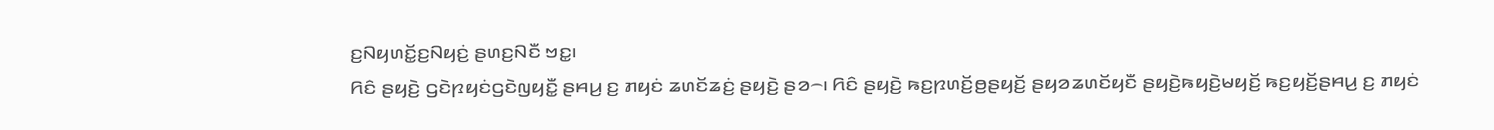ꤢ꤬ꤡꤟꤛꤢꤩ꤭ꤢ꤬ꤡꤟꤢꤦ꤬ ꤔꤛꤢ꤬ꤡꤢꤪ ꤠꤢ꤭꤯
ꤖꤢꤨ ꤔꤟꤢꤧ꤬ ꤞꤢꤧꤐꤟꤢꤦꤞꤢꤧꤜꤟꤢꤪ꤭ ꤔꤌꤣ꤬ ꤢ꤬ ꤊꤟꤢꤦ ꤘꤛꤢꤩꤘꤢꤦ꤬ ꤔꤟꤢꤧ꤬ ꤔꤤ꤮꤯ ꤖꤢꤨ ꤔꤟꤢꤧ꤬ ꤒꤢ꤬ꤐꤛꤢꤩ꤬ꤥ꤬ꤔꤟꤢꤩ꤬ ꤔꤟꤤꤘꤛꤢꤩꤟꤢꤪ ꤔꤟꤢꤧ꤬ꤒꤟꤢꤧ꤬ꤗꤟꤢꤩ꤬ ꤒꤢ꤬ꤟꤢꤩ꤬ꤔꤌꤣ꤬ ꤢ꤬ ꤊꤟꤢꤦ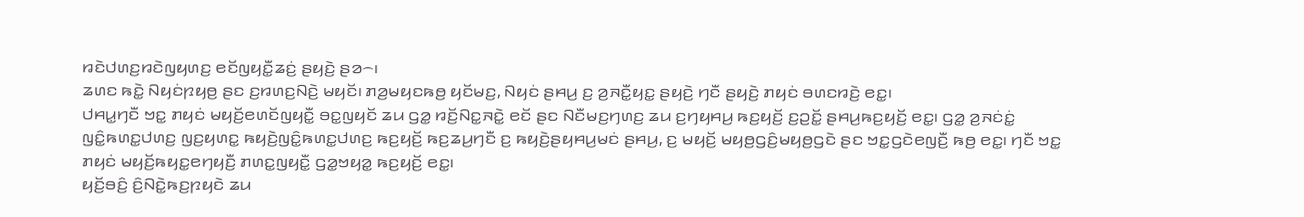ꤙꤢꤧꤓꤛꤢ꤬ꤙꤢꤧꤜꤟꤛꤢ꤬ ꤕꤢꤩꤜꤟꤢꤪ꤭ꤘꤢꤦ꤬ ꤔꤟꤢꤧ꤬ ꤔꤤ꤮꤯
ꤘꤛꤢ ꤒꤢꤧ꤭ ꤡꤟꤢꤦꤐꤟꤥ꤬ ꤔꤢ ꤢ꤬ꤙꤛꤢ꤬ꤡꤢꤧ꤬ ꤗꤟꤢꤩ꤯ ꤊꤤ꤬ꤗꤟꤢꤒꤥ꤬ ꤟꤢꤩꤗꤢ꤬, ꤡꤟꤢꤦ ꤔꤌꤣ꤬ ꤢ꤬ ꤤ꤬ꤏꤢꤪ꤭ꤟꤢ꤭ ꤔꤟꤢꤧ꤬ ꤚꤢꤪ ꤔꤟꤢꤧ꤬ ꤊꤟꤢꤦ ꤋꤛꤢꤙꤢꤧ꤬ ꤕꤢ꤭꤯
ꤓꤌꤣ꤭ꤚꤢꤪ ꤠꤢ꤭ ꤊꤟꤢꤦ ꤗꤟꤢꤩ꤬ꤕꤛꤢꤩꤜꤟꤢꤪ꤭ ꤋꤢ꤭ꤜꤟꤢꤩ ꤘꤣ ꤞꤤ꤭ ꤙꤢꤩ꤬ꤡꤢ꤭ꤏꤢꤧ꤭ ꤕꤢꤩ ꤔꤢ ꤡꤢꤪꤗꤢ꤬ꤚꤛꤢ꤬ ꤘꤣ ꤢ꤬ꤚꤟꤌꤣ꤬ ꤒꤢ꤬ꤟꤢꤩ꤬ ꤢ꤬ꤑꤢꤩ꤭ ꤔꤌꤣ꤬ꤒꤢ꤬ꤟꤢꤩ꤬ ꤕꤢ꤭꤯ ꤞꤤ꤭ ꤤ꤬ꤏꤢꤦꤢꤦ꤭ ꤜꤢꤨ꤭ꤒꤛꤢ꤭ꤓꤛꤢ꤬ ꤜꤢ꤬ꤟꤛꤢ꤭ ꤒꤟꤢꤧ꤬ꤜꤢꤨ꤭ꤒꤛꤢ꤭ꤓꤛꤢ꤬ ꤒꤢ꤬ꤟꤢꤩ꤬ ꤒꤢ꤬ꤘꤣ꤬ꤚꤢꤪ ꤢ꤬ ꤒꤟꤢꤧ꤬ꤔꤟꤌꤣ꤬ꤗꤢꤦ ꤔꤌꤣ꤬, ꤢ꤬ ꤗꤟꤢꤩ꤬ ꤗꤟꤥ꤬ꤞꤢꤨ꤬ꤗꤟꤥ꤬ꤞꤢꤧ ꤔꤢ ꤠꤢ꤭ꤞꤢꤧꤕꤜꤢꤪ꤬ ꤒꤥ꤬ ꤕꤢ꤭꤯ ꤚꤢꤪ ꤠꤢ꤭ ꤊꤟꤢꤦ ꤗꤟꤢꤩ꤬ꤒꤟꤢ꤭ꤕꤚꤟꤢꤪ꤬ ꤊꤛꤢ꤭ꤜꤟꤢꤪ꤭ ꤞꤤ꤭ꤠꤟꤤ꤭ ꤒꤢ꤬ꤟꤢꤩ꤬ ꤕꤢ꤭꤯
ꤟꤢꤩ꤬ꤋꤢꤨ꤬ ꤢꤨ꤬ꤡꤢꤧ꤭ꤒꤢ꤬ꤐꤟꤢꤧ ꤘꤣ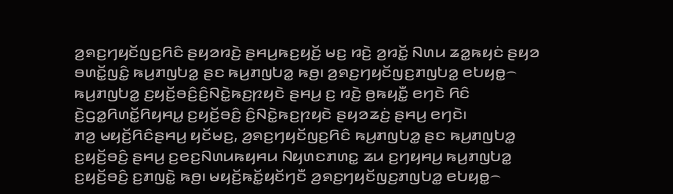ꤤ꤬ꤎꤢ꤬ꤚꤟꤢꤩꤜꤢ꤬ꤖꤢꤨ ꤔꤟꤤꤙꤢꤧ꤬ ꤔꤌꤣ꤬ꤒꤢ꤬ꤟꤢꤩ꤬ ꤗꤢ꤬ ꤙꤢꤧ꤬ ꤤ꤬ꤙꤢꤩ꤭ ꤡꤛꤣ ꤘꤤ꤭ꤒꤟꤢꤦ ꤔꤟꤤ ꤋꤛꤢꤩ꤭ꤜꤢꤨ꤭ ꤒꤣ꤬ꤊꤜꤝꤤ꤭ ꤔꤢ ꤒꤣ꤬ꤊꤜꤝꤤ꤭ ꤒꤥ꤬꤯ ꤤ꤬ꤎꤢ꤬ꤚꤟꤢꤩꤜꤢ꤬ꤊꤜꤝꤤ꤭ ꤕꤝꤟꤥ꤭꤮ ꤒꤣ꤬ꤊꤜꤝꤤ꤭ ꤢ꤬ꤟꤢꤩ꤬ꤋꤢꤨ꤬ꤢꤨ꤬ꤡꤢꤧ꤭ꤒꤢ꤬ꤐꤟꤢꤧ ꤔꤌꤣ꤬ ꤢ꤬ ꤙꤢꤧ꤬ ꤥ꤬ꤒꤟꤢꤪ꤭ ꤕꤚꤢꤧ ꤖꤢꤨ ꤢꤧ꤬ꤞꤤ꤭ꤖꤛꤢꤩ꤭ꤖꤟꤌꤣ꤭ ꤢ꤬ꤟꤢꤩ꤬ꤋꤢꤨ꤬ ꤢꤨ꤬ꤡꤢꤧ꤭ꤒꤢ꤬ꤐꤟꤢꤧ ꤔꤟꤤꤘꤢꤦ꤬ ꤔꤌꤣ꤬ ꤕꤚꤢꤧ꤯
ꤊꤤ꤬ ꤗꤟꤢꤩ꤬ꤖꤢꤨꤔꤌꤣ꤬ ꤟꤢꤩꤗꤢ꤬, ꤤ꤬ꤎꤢ꤬ꤚꤟꤢꤩꤜꤢ꤬ꤖꤢꤨ ꤒꤣ꤬ꤊꤜꤝꤤ꤭ ꤔꤢ ꤒꤣ꤬ꤊꤜꤝꤤ꤭ ꤢ꤬ꤟꤢꤩ꤬ꤋꤢꤨ꤬ ꤔꤌꤣ꤬ ꤢ꤬ꤕꤢ꤬ꤡꤛꤣꤒꤟꤌꤣ ꤡꤟꤛꤢꤊꤛꤢ꤭ ꤘꤣ ꤢ꤬ꤚꤟꤌꤣ꤬ ꤒꤣ꤬ꤊꤜꤝꤤ꤭ ꤢ꤬ꤟꤢꤩ꤬ꤋꤢꤨ꤬ ꤢ꤬ꤊꤜꤢꤧ꤭ ꤒꤥ꤬꤯ ꤗꤟꤢꤩ꤬ꤒꤢꤩ꤭ꤟꤢꤩꤚꤢꤪ ꤤ꤬ꤎꤢ꤬ꤚꤟꤢꤩꤜꤢ꤬ꤊꤜꤝꤤ꤭ ꤕꤝꤟꤥ꤭꤮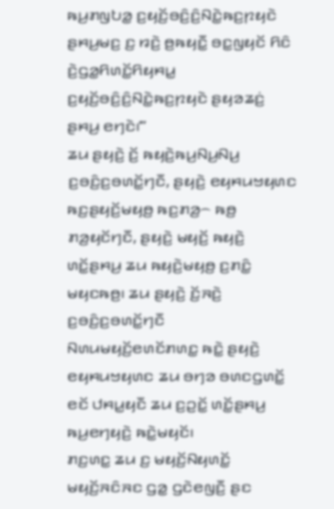ꤒꤣ꤬ꤊꤜꤝꤤ꤭ ꤢ꤬ꤟꤢꤩ꤬ꤋꤢꤨ꤬ꤢꤨ꤬ꤡꤢꤧ꤭ꤒꤢ꤬ꤐꤟꤢꤧ ꤔꤌꤣ꤬ꤗꤢ꤬ ꤢ꤬ ꤙꤢꤧ꤬ ꤥ꤬ꤒꤟꤢꤪ꤭ ꤋꤢ꤭ꤜꤟꤢꤩ ꤖꤢꤨ ꤢꤧ꤬ꤞꤤ꤭ꤖꤛꤢꤩ꤭ꤖꤟꤌꤣ꤭ ꤢ꤬ꤟꤢꤩ꤬ꤋꤢꤨ꤬ꤢꤨ꤬ꤡꤢꤧ꤭ꤒꤢ꤬ꤐꤟꤢꤧ ꤔꤟꤤꤘꤢꤦ꤬ ꤔꤌꤣ꤬ ꤕꤚꤢꤧ꤯’”
ꤘꤣ ꤔꤟꤢꤧ꤬ ꤢꤩ꤬ ꤒꤟꤢꤧ꤬ꤒꤣ꤬ꤡꤣ꤬ꤡꤣ꤬ ꤢ꤬ꤋꤢꤨ꤬ꤢ꤬ꤋꤛꤢꤩ꤭ꤚꤢꤪ, ꤔꤟꤢꤧ꤬ ꤕꤟꤌꤣꤠꤟꤛꤢ ꤒꤢ꤬ꤔꤟꤢꤩ꤬ꤗꤟꤥ꤬ ꤒꤢ꤬ꤊꤤ꤬꤮ ꤒꤥ꤬ ꤊꤤ꤬ꤟꤢꤩꤚꤢꤪ, ꤔꤟꤢꤧ꤬ ꤗꤟꤢꤩ꤬ ꤒꤟꤢꤧ꤬ ꤛꤢꤩ꤭ꤔꤌꤣ꤬ ꤘꤣ ꤒꤟꤢꤧ꤬ꤗꤟꤥ꤬ ꤢ꤬ꤊꤢꤨ꤭ ꤗꤟꤢꤒꤥ꤬꤯ ꤘꤣ ꤔꤟꤢꤧ꤬ ꤢꤩ꤬ꤏꤢꤧ꤬ ꤢ꤬ꤋꤢꤨ꤬ꤢ꤬ꤋꤛꤢꤩ꤭ꤚꤢꤪ ꤡꤛꤣꤗꤟꤢꤩ꤬ꤕꤛꤢꤩꤊꤛꤢ꤭ ꤒꤢꤧ꤭ ꤔꤟꤢꤧ꤬ ꤕꤟꤌꤣꤠꤟꤛꤢ ꤘꤣ ꤋꤚꤤ ꤋꤛꤢꤞꤛꤢꤩ꤭ ꤕꤢꤩ ꤓꤌꤣ꤭ꤟꤢꤪ ꤘꤣ ꤢ꤬ꤑꤢꤩ꤭ ꤛꤢꤩ꤭ꤔꤌꤣ꤬ ꤒꤣ꤬ꤕꤚꤟꤢꤧ꤬ ꤒꤢꤧ꤭ꤗꤟꤢꤩ꤯
ꤊꤢ꤬ꤛꤢ꤭ ꤘꤣ ꤢ꤬ ꤗꤟꤢꤩ꤬ꤡꤟꤛꤢꤩ꤭ ꤗꤟꤢꤩ꤬ꤏꤢꤨꤏꤢ ꤞꤤ꤭ ꤞꤢꤧꤕꤜꤢꤪ꤬ ꤔꤢ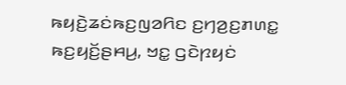ꤒꤟꤢꤧ꤬ꤘꤢꤦꤒꤢ꤬ꤜꤤꤖꤢ ꤢ꤬ꤚꤤ꤬ꤢ꤬ꤊꤛꤢ꤭ ꤒꤢ꤬ꤟꤢꤩ꤬ꤔꤌꤣ꤬, ꤠꤢ꤭ ꤞꤢꤧꤐꤟꤢꤦ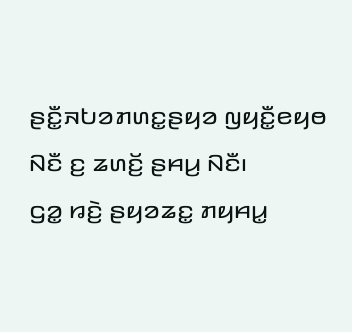ꤔꤢꤪ꤭ꤏꤝꤤꤊꤛꤢ꤭ꤔꤟꤤ ꤜꤟꤢꤪ꤭ꤕꤟꤥ ꤡꤢꤪ ꤢ꤬ ꤘꤛꤢꤩ꤬ ꤔꤌꤣ꤬ ꤡꤢꤪ꤯
ꤞꤤ꤭ ꤙꤢꤧ꤬ ꤔꤟꤤꤘꤢ꤭ ꤊꤟꤌꤣ꤭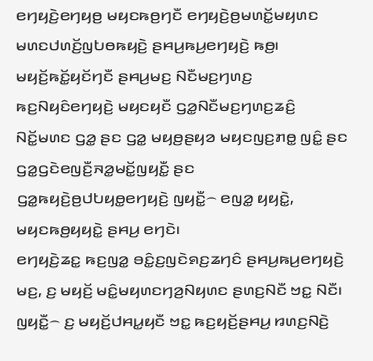ꤕꤚꤟꤢꤧ꤬ꤕꤚꤟꤥ꤬ ꤗꤟꤢꤒꤥ꤬ꤚꤢꤪ ꤕꤚꤟꤢꤧ꤬ꤥ꤬ꤗꤛꤢꤩ꤭ꤗꤟꤛꤢ ꤗꤛꤢꤓꤛꤢꤩ꤬ꤜꤝꤥꤒꤟꤢꤧ꤬ ꤔꤌꤣ꤬ꤒꤣ꤬ꤕꤚꤟꤢꤧ꤬ ꤒꤥ꤬꤯ ꤗꤟꤢꤩ꤬ꤒꤢꤩ꤭ꤟꤢꤩꤚꤢꤪ ꤔꤌꤣ꤬ꤗꤢ꤬ ꤡꤢꤪꤗꤢ꤬ꤚꤛꤢ꤬ ꤒꤢ꤬ꤡꤟꤢꤨꤕꤚꤟꤢꤧ꤬ ꤗꤟꤢꤟꤢꤪ ꤞꤤ꤭ꤡꤢꤪꤗꤢ꤬ꤚꤛꤢ꤬ꤘꤢꤨ꤬ ꤡꤢꤩ꤭ꤗꤛꤢ ꤞꤤ꤭ ꤔꤢ ꤞꤤ꤭ ꤗꤟꤥ꤬ꤔꤟꤤ ꤗꤟꤢꤜꤢ꤬ꤊꤥ꤭ ꤜꤢꤨ꤭ ꤔꤢ ꤞꤤ꤭ꤞꤢꤧꤕꤜꤢꤪ꤬ꤏꤤ꤭ꤗꤢꤩ꤭ꤜꤟꤢꤪ꤭ ꤔꤢ ꤞꤤ꤭ꤒꤟꤢꤧ꤬ꤥ꤬ꤓꤝꤟꤥ꤭ꤕꤚꤟꤢꤧ꤬ ꤜꤟꤢꤪ꤭꤮ ꤕꤜꤤ꤭ ꤟꤟꤢꤧ꤭, ꤗꤟꤢꤒꤥ꤬ꤟꤟꤢꤧ꤭ ꤔꤌꤣ꤬ ꤕꤚꤢꤧ꤯
ꤕꤚꤟꤢꤧ꤬ꤘꤢ꤭ ꤒꤢ꤬ꤜꤤ꤭ ꤋꤢꤨ꤭ꤢ꤬ꤜꤢꤧꤎꤢ꤬ꤘꤚꤢꤨ ꤔꤌꤣ꤬ꤒꤣ꤬ꤕꤚꤟꤢꤧ꤬ ꤗꤢ꤬, ꤢ꤬ ꤗꤟꤢꤩ꤬ ꤗꤢꤨ꤭ꤗꤟꤛꤢꤚꤤ꤬ꤡꤟꤛꤢ ꤔꤛꤢ꤬ꤡꤢꤪ ꤠꤢ꤭ ꤡꤢꤪ꤯ ꤜꤟꤢꤪ꤭꤮ ꤢ꤬ ꤗꤟꤢꤩ꤬ꤓꤌꤣ꤭ꤟꤢꤪ ꤠꤢ꤭ ꤒꤢ꤬ꤟꤢꤩ꤬ꤔꤌꤣ꤬ ꤙꤛꤢ꤬ꤡꤢꤧ꤬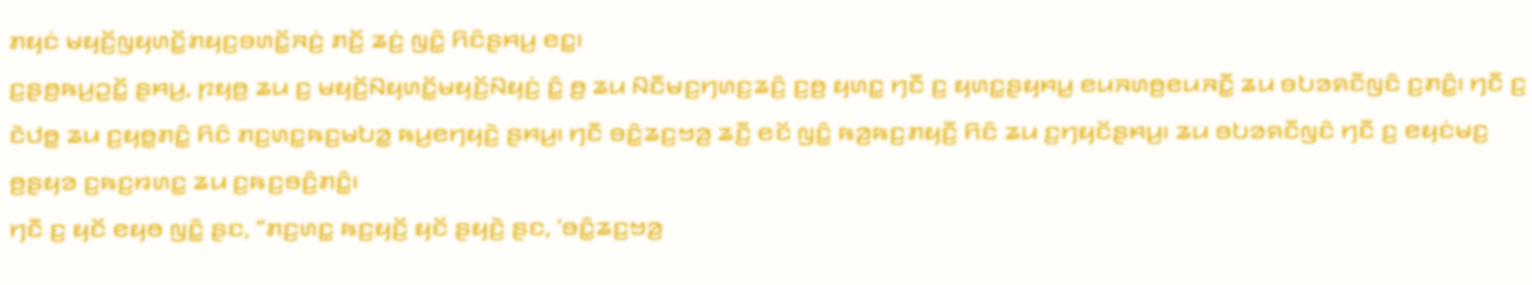ꤊꤟꤢꤦ ꤗꤟꤢꤩ꤬ꤜꤟꤛꤢꤩ꤭ꤊꤟꤢ꤬ꤋꤛꤢꤩ꤭ꤏꤢꤦ꤬ ꤊꤢꤩ꤬ ꤘꤢꤦ꤬ ꤜꤢꤨ꤭ ꤖꤢꤨꤔꤌꤣ꤬ ꤕꤢ꤭꤯
ꤢ꤬ꤔꤥ꤬ꤒꤣ꤬ꤑꤢꤩ꤭ ꤔꤌꤣ꤬, ꤐꤟꤥ꤬ ꤘꤣ ꤢ꤬ ꤗꤟꤢꤩ꤬ꤡꤟꤛꤢꤩ꤭ꤗꤟꤢꤩ꤬ꤡꤟꤢꤦ꤬ ꤢꤨ꤭ ꤥ꤬ ꤘꤣ ꤡꤢꤪꤗꤢ꤬ꤚꤛꤢ꤬ꤘꤢꤨ꤬ ꤢ꤬ꤥ꤬ ꤟꤛꤢ꤭ ꤚꤢꤪ ꤢ꤬ ꤟꤛꤢ꤭ꤔꤟꤌꤣ꤭ ꤕꤣꤏꤛꤥ꤬ꤕꤣꤏꤢꤪ꤭ ꤘꤣ ꤋꤝꤤꤎꤢꤪꤜꤢꤨ ꤢ꤬ꤊꤢꤨ꤭꤯ ꤚꤢꤪ ꤢ꤬ ꤢꤧꤓꤥ꤭ ꤘꤣ ꤢ꤬ꤟꤥ꤭ꤊꤢꤨ꤭ ꤖꤢꤨ ꤊꤢ꤬ꤛꤢ꤭ꤒꤢ꤬ꤗꤝꤤ꤭ ꤒꤣ꤬ꤕꤚꤟꤢꤧ꤬ ꤔꤌꤣ꤬꤯ ꤚꤢꤪ ꤋꤢꤨ꤭ꤘꤢ꤬ꤠꤤ꤬ ꤘꤢꤪ꤬ ꤕꤢꤩ ꤜꤢꤨ꤭ ꤒꤤ꤬ꤒꤢ꤬ꤊꤟꤢꤪ꤬ ꤖꤢꤨ ꤘꤣ ꤢ꤬ꤚꤟꤢꤩꤔꤌꤣ꤬꤯ ꤘꤣ ꤋꤝꤤꤎꤢꤪꤜꤢꤨ ꤚꤢꤪ ꤢ꤬ ꤕꤟꤢꤦꤗꤢ꤬ ꤥ꤬ꤔꤟꤤ ꤢ꤬ꤒꤢ꤬ꤙꤛꤢ꤭ ꤘꤣ ꤢ꤬ꤒꤢ꤬ꤋꤢꤨ꤬ꤊꤢꤨ꤭꤯
ꤚꤢꤪ ꤢ꤬ ꤟꤢꤩ ꤕꤟꤥ ꤜꤢꤨ꤭ ꤔꤢ, “ꤊꤢ꤬ꤛꤢ꤭ ꤒꤢ꤬ꤟꤢꤩ꤬ ꤟꤢꤩ ꤔꤟꤢꤧ꤬ ꤔꤢ, ‘ꤋꤢꤨ꤭ꤘꤢ꤬ꤠꤤ꤬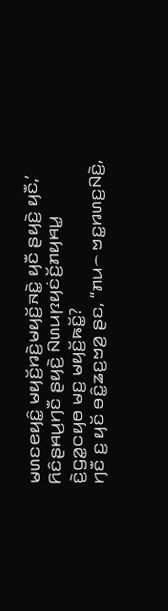ꤗꤛꤢꤕꤟꤢꤨ꤭ ꤗꤟꤢꤩ꤬ꤙꤢꤧ꤬ꤗꤟꤢꤩ꤬ꤏꤢꤧ꤭ ꤟꤢꤪ ꤔꤟꤢꤧ꤬ ꤟꤢꤪ,’ ꤖꤢꤨꤔꤌꤣ꤬ꤚꤢꤪ ꤔꤟꤢꤧ꤬ ꤡꤛꤣꤐꤟꤢꤦꤢꤩ꤬ꤊꤟꤌꤣ꤭ ꤢꤧ꤬ꤞꤤ꤭ꤍꤟꤥ ꤗꤢ꤬ ꤗꤟꤢꤩ꤬ꤒꤢꤩ꤭?
ꤚꤢꤪ ꤢ꤬ ꤟꤢꤩ ꤋꤢꤨ꤭ꤘꤢ꤬ꤠꤤ꤬ ꤔꤢ, “ꤊꤣ꤮ ꤠꤢ꤭ꤙꤛꤢ꤬ꤡꤢꤧ꤬,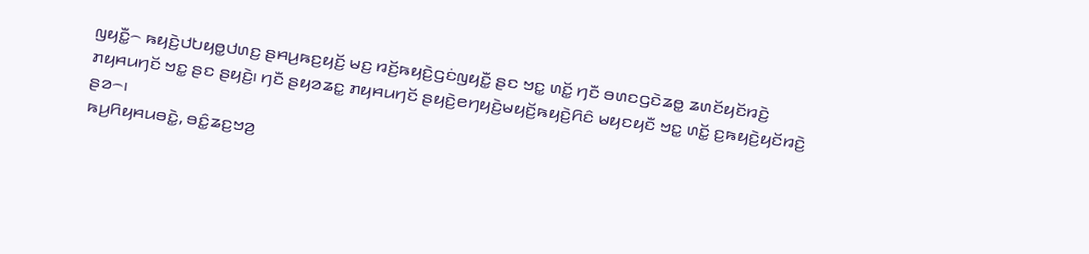ꤜꤟꤢꤪ꤭꤮ ꤒꤟꤢꤧ꤬ꤓꤝꤟꤥ꤭ꤓꤛꤢ꤬ ꤔꤌꤣ꤬ꤒꤢ꤬ꤟꤢꤩ꤬ ꤗꤢ꤬ ꤙꤢꤩ꤬ꤒꤟꤢꤧ꤬ꤞꤢꤦꤜꤟꤢꤪ꤭ ꤔꤢ ꤠꤢ꤭ ꤛꤢꤩ꤭ ꤚꤢꤪ ꤋꤛꤢꤞꤢꤧꤘꤥ꤭ ꤘꤛꤢꤩꤟꤢꤩꤙꤢꤧ꤬ ꤊꤟꤌꤣꤚꤢꤩ ꤠꤢ꤭ ꤔꤢ ꤔꤟꤢꤧ꤬꤯ ꤚꤢꤪ ꤔꤟꤤꤘꤢ꤭ ꤊꤟꤌꤣꤚꤢꤩ ꤔꤟꤢꤧ꤬ꤕꤚꤟꤢꤧ꤬ꤗꤟꤢꤩ꤬ꤒꤟꤢꤧ꤬ꤖꤢꤨ ꤗꤟꤢꤟꤢꤪ ꤠꤢ꤭ ꤛꤢꤩ꤭ ꤢ꤬ꤒꤟꤢꤧ꤬ꤟꤢꤩꤙꤢꤧ꤬ ꤔꤤ꤮꤯
ꤒꤣ꤬ꤖꤟꤌꤣꤋꤢꤧ꤭, ꤋꤢꤨ꤭ꤘꤢ꤬ꤠꤤ꤬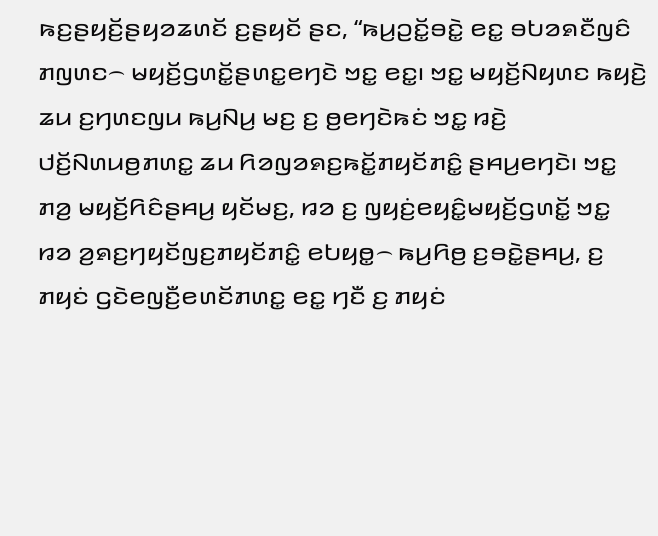ꤒꤢ꤬ꤔꤟꤢꤩ꤬ꤔꤟꤤꤘꤛꤢꤩ ꤢ꤬ꤔꤟꤢꤩ ꤔꤢ, “ꤒꤣ꤬ꤑꤢꤩ꤭ꤋꤢꤧ꤭ ꤕꤢ꤭ ꤋꤝꤤꤎꤢꤪꤜꤢꤨ ꤊꤜꤛꤢ꤮ ꤗꤟꤢꤩ꤬ꤞꤛꤢꤩ꤭ꤔꤛꤢ꤭ꤕꤚꤢꤧ ꤠꤢ꤭ ꤕꤢ꤭꤯ ꤠꤢ꤭ ꤗꤟꤢꤩ꤬ꤡꤟꤛꤢ ꤒꤟꤢꤧ꤬ ꤘꤣ ꤢ꤬ꤚꤛꤢꤜꤣ ꤒꤣ꤬ꤡꤣ꤬ ꤗꤢ꤬ ꤢ꤬ ꤥ꤬ꤕꤚꤢꤧꤒꤢꤦ ꤠꤢ꤭ ꤙꤢꤧ꤬ ꤓꤢꤩ꤬ꤡꤛꤣꤥ꤬ꤊꤛꤢ꤭ ꤘꤣ ꤖꤤꤜꤤꤎꤢ꤬ꤒꤢꤩ꤭ꤊꤟꤢꤩꤊꤢꤨ꤭ ꤔꤌꤣ꤬ꤕꤚꤢꤧ꤯ ꤠꤢ꤭ ꤊꤤ꤬ ꤗꤟꤢꤩ꤬ꤖꤢꤨꤔꤌꤣ꤬ ꤟꤢꤩꤗꤢ꤬, ꤙꤤ ꤢ꤬ ꤜꤟꤢꤦ꤬ꤕꤟꤢꤨ꤭ꤗꤟꤢꤩ꤬ꤞꤛꤢꤩ꤭ ꤠꤢ꤭ ꤙꤤ ꤤ꤬ꤎꤢ꤬ꤚꤟꤢꤩꤜꤢ꤬ꤊꤟꤢꤩꤊꤢꤨ꤭ ꤕꤝꤟꤥ꤭꤮ ꤒꤣ꤬ꤖꤥ꤬ ꤢ꤬ꤋꤢꤧ꤭ꤔꤌꤣ꤬, ꤢ꤬ ꤊꤟꤢꤦ ꤞꤢꤧꤕꤜꤢꤪ꤬ꤕꤛꤢꤩꤊꤛꤢ꤭ ꤕꤢ꤭ ꤚꤢꤪ ꤢ꤬ ꤊꤟꤢꤦ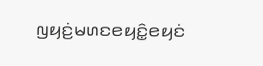ꤜꤟꤢꤦ꤬ꤗꤛꤢꤕꤟꤢꤨ꤭ꤕꤟꤢꤦ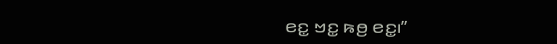ꤕꤢ꤭ ꤠꤢ꤭ ꤒꤥ꤬ ꤕꤢ꤭꤯”